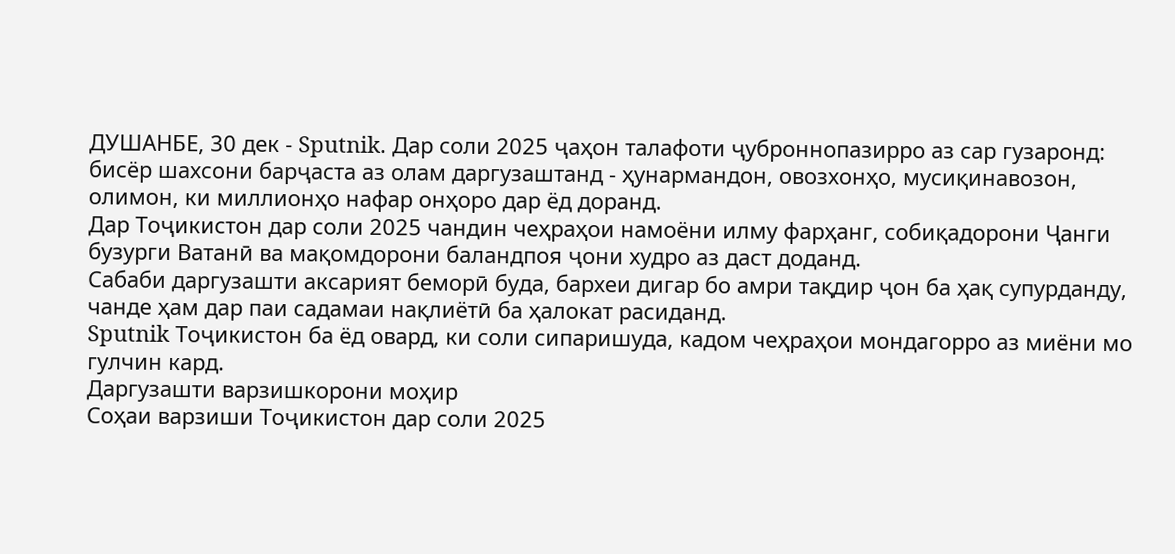ДУШАНБЕ, 30 дек - Sputnik. Дар соли 2025 ҷаҳон талафоти ҷуброннопазирро аз сар гузаронд: бисёр шахсони барҷаста аз олам даргузаштанд - ҳунармандон, овозхонҳо, мусиқинавозон, олимон, ки миллионҳо нафар онҳоро дар ёд доранд.
Дар Тоҷикистон дар соли 2025 чандин чеҳраҳои намоёни илму фарҳанг, собиқадорони Ҷанги бузурги Ватанӣ ва мақомдорони баландпоя ҷони худро аз даст доданд.
Сабаби даргузашти аксарият беморӣ буда, бархеи дигар бо амри тақдир ҷон ба ҳақ супурданду, чанде ҳам дар паи садамаи нақлиётӣ ба ҳалокат расиданд.
Sputnik Тоҷикистон ба ёд овард, ки соли сипаришуда, кадом чеҳраҳои мондагорро аз миёни мо гулчин кард.
Даргузашти варзишкорони моҳир
Соҳаи варзиши Тоҷикистон дар соли 2025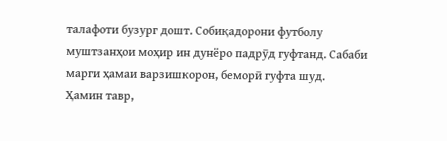талафоти бузург дошт. Собиқадорони футболу муштзанҳои моҳир ин дунёро падрӯд гуфтанд. Сабаби марги ҳамаи варзишкорон, беморӣ гуфта шуд.
Ҳамин тавр,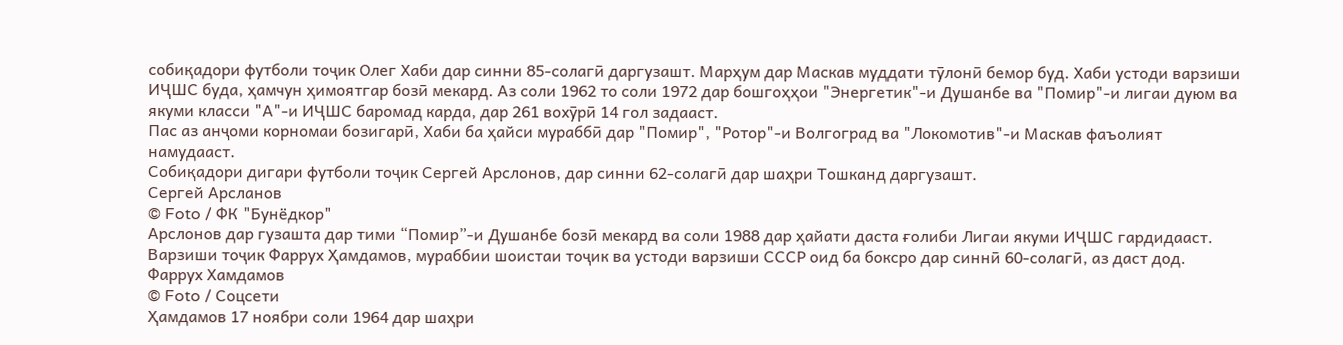собиқадори футболи тоҷик Олег Хаби дар синни 85-солагӣ даргузашт. Марҳум дар Маскав муддати тӯлонӣ бемор буд. Хаби устоди варзиши ИҶШС буда, ҳамчун ҳимоятгар бозӣ мекард. Аз соли 1962 то соли 1972 дар бошгоҳҳои "Энергетик"-и Душанбе ва "Помир"-и лигаи дуюм ва якуми класси "А"-и ИҶШС баромад карда, дар 261 вохӯрӣ 14 гол задааст.
Пас аз анҷоми корномаи бозигарӣ, Хаби ба ҳайси мураббӣ дар "Помир", "Ротор"-и Волгоград ва "Локомотив"-и Маскав фаъолият намудааст.
Собиқадори дигари футболи тоҷик Сергей Арслонов, дар синни 62-солагӣ дар шаҳри Тошканд даргузашт.
Сергей Арсланов
© Foto / ФК "Бунёдкор"
Арслонов дар гузашта дар тими “Помир”-и Душанбе бозӣ мекард ва соли 1988 дар ҳайати даста ғолиби Лигаи якуми ИҶШС гардидааст.
Варзиши тоҷик Фаррух Ҳамдамов, мураббии шоистаи тоҷик ва устоди варзиши СССР оид ба боксро дар синнӣ 60-солагӣ, аз даст дод.
Фаррух Хамдамов
© Foto / Соцсети
Ҳамдамов 17 ноябри соли 1964 дар шаҳри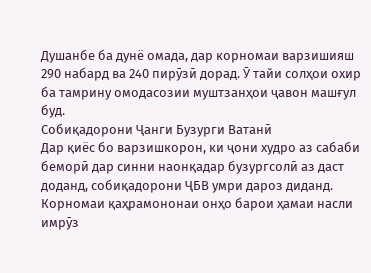Душанбе ба дунё омада, дар корномаи варзишияш 290 набард ва 240 пирӯзӣ дорад. Ӯ тайи солҳои охир ба тамрину омодасозии муштзанҳои ҷавон машғул буд.
Собиқадорони Ҷанги Бузурги Ватанӣ
Дар қиёс бо варзишкорон, ки ҷони худро аз сабаби беморӣ дар синни наонқадар бузургсолӣ аз даст доданд, собиқадорони ҶБВ умри дароз диданд. Корномаи қаҳрамононаи онҳо барои ҳамаи насли имрӯз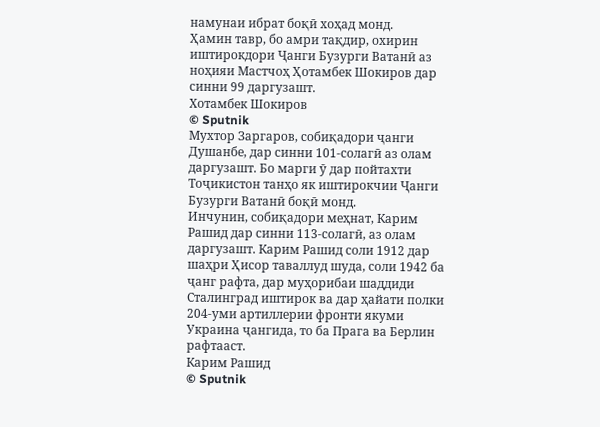намунаи ибрат боқӣ хоҳад монд.
Ҳамин тавр, бо амри тақдир, охирин иштирокдори Ҷанги Бузурги Ватанӣ аз ноҳияи Мастчоҳ Ҳотамбек Шокиров дар синни 99 даргузашт.
Хотамбек Шокиров
© Sputnik
Мухтор Заргаров, собиқадори ҷанги Душанбе, дар синни 101-солагӣ аз олам даргузашт. Бо марги ӯ дар пойтахти Тоҷикистон танҳо як иштирокчии Ҷанги Бузурги Ватанӣ боқӣ монд.
Инчунин, собиқадори меҳнат, Карим Рашид дар синни 113-солагӣ, аз олам даргузашт. Карим Рашид соли 1912 дар шаҳри Ҳисор таваллуд шуда, соли 1942 ба ҷанг рафта, дар муҳорибаи шаддиди Сталинград иштирок ва дар ҳайати полки 204-уми артиллерии фронти якуми Украина ҷангида, то ба Прага ва Берлин рафтааст.
Карим Рашид
© Sputnik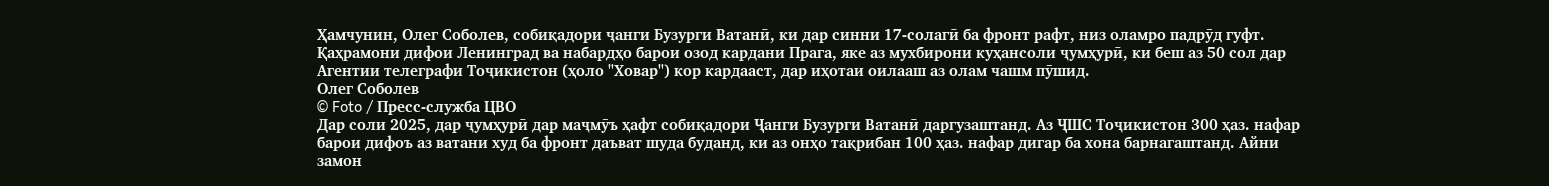Ҳамчунин, Олег Соболев, собиқадори ҷанги Бузурги Ватанӣ, ки дар синни 17-солагӣ ба фронт рафт, низ оламро падрӯд гуфт. Қаҳрамони дифои Ленинград ва набардҳо барои озод кардани Прага, яке аз мухбирони куҳансоли ҷумҳурӣ, ки беш аз 50 сол дар Агентии телеграфи Тоҷикистон (ҳоло "Ховар") кор кардааст, дар иҳотаи оилааш аз олам чашм пӯшид.
Олег Соболев
© Foto / Пресс-служба ЦВО
Дар соли 2025, дар ҷумҳурӣ дар маҷмӯъ ҳафт собиқадори Ҷанги Бузурги Ватанӣ даргузаштанд. Аз ҶШС Тоҷикистон 300 ҳаз. нафар барои дифоъ аз ватани худ ба фронт даъват шуда буданд, ки аз онҳо тақрибан 100 ҳаз. нафар дигар ба хона барнагаштанд. Айни замон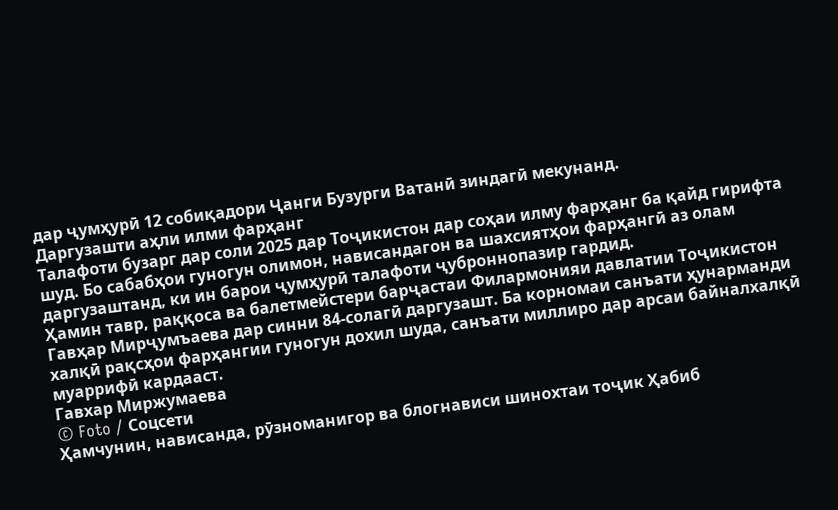дар ҷумҳурӣ 12 собиқадори Ҷанги Бузурги Ватанӣ зиндагӣ мекунанд.
Даргузашти аҳли илми фарҳанг
Талафоти бузарг дар соли 2025 дар Тоҷикистон дар соҳаи илму фарҳанг ба қайд гирифта шуд. Бо сабабҳои гуногун олимон, нависандагон ва шахсиятҳои фарҳангӣ аз олам даргузаштанд, ки ин барои ҷумҳурӣ талафоти ҷуброннопазир гардид.
Ҳамин тавр, раққоса ва балетмейстери барҷастаи Филармонияи давлатии Тоҷикистон Гавҳар Мирҷумъаева дар синни 84-солагӣ даргузашт. Ба корномаи санъати ҳунарманди халқӣ рақсҳои фарҳангии гуногун дохил шуда, санъати миллиро дар арсаи байналхалқӣ муаррифӣ кардааст.
Гавхар Миржумаева
© Foto / Соцсети
Ҳамчунин, нависанда, рӯзноманигор ва блогнависи шинохтаи тоҷик Ҳабиб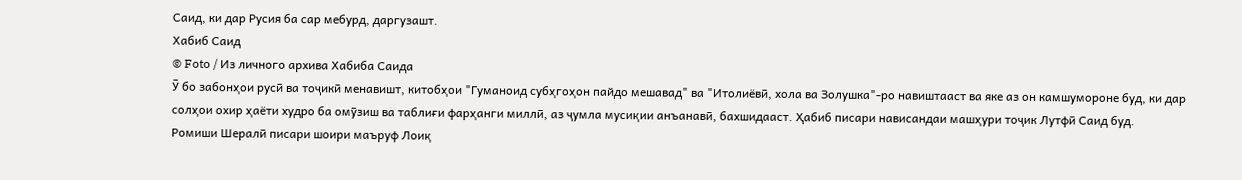Саид, ки дар Русия ба сар мебурд, даргузашт.
Хабиб Саид
© Foto / Из личного архива Хабиба Саида
Ӯ бо забонҳои русӣ ва тоҷикӣ менавишт, китобҳои "Гуманоид субҳгоҳон пайдо мешавад" ва "Итолиёвӣ, хола ва Золушка"-ро навиштааст ва яке аз он камшумороне буд, ки дар солҳои охир ҳаёти худро ба омӯзиш ва таблиғи фарҳанги миллӣ, аз ҷумла мусиқии анъанавӣ, бахшидааст. Ҳабиб писари нависандаи машҳури тоҷик Лутфӣ Саид буд.
Ромиши Шералӣ писари шоири маъруф Лоиқ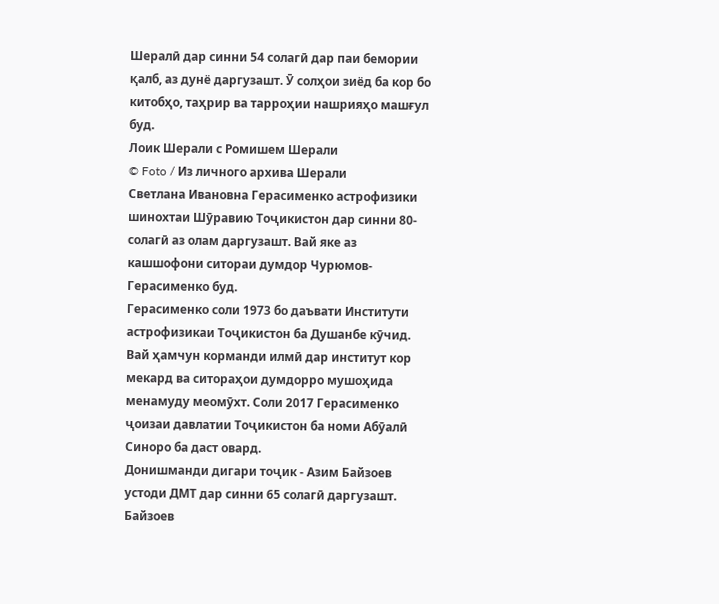Шералӣ дар синни 54 солагӣ дар паи бемории қалб, аз дунё даргузашт. Ӯ солҳои зиёд ба кор бо китобҳо, таҳрир ва тарроҳии нашрияҳо машғул буд.
Лоик Шерали с Ромишем Шерали
© Foto / Из личного архива Шерали
Светлана Ивановна Герасименко астрофизики шинохтаи Шӯравию Тоҷикистон дар синни 80-солагӣ аз олам даргузашт. Вай яке аз кашшофони ситораи думдор Чурюмов-Герасименко буд.
Герасименко соли 1973 бо даъвати Институти астрофизикаи Тоҷикистон ба Душанбе кӯчид. Вай ҳамчун корманди илмӣ дар институт кор мекард ва ситораҳои думдорро мушоҳида менамуду меомӯхт. Соли 2017 Герасименко ҷоизаи давлатии Тоҷикистон ба номи Абӯалӣ Синоро ба даст овард.
Донишманди дигари тоҷик - Азим Байзоев устоди ДМТ дар синни 65 солагӣ даргузашт. Байзоев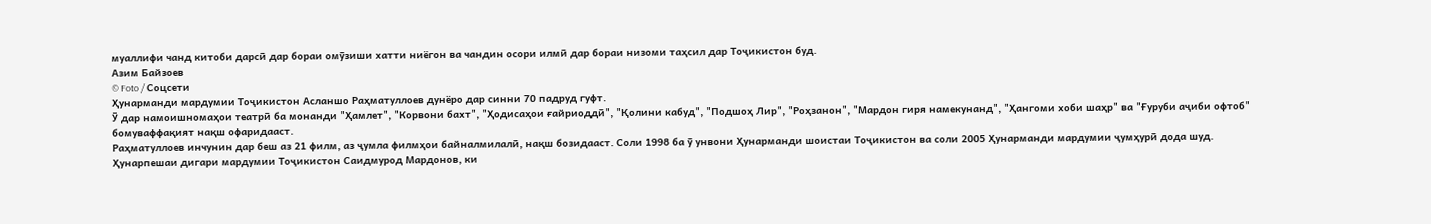муаллифи чанд китоби дарсӣ дар бораи омӯзиши хатти ниёгон ва чандин осори илмӣ дар бораи низоми таҳсил дар Тоҷикистон буд.
Азим Байзоев
© Foto / Соцсети
Ҳунарманди мардумии Тоҷикистон Асланшо Раҳматуллоев дунёро дар синни 70 падруд гуфт.
Ӯ дар намоишномаҳои театрӣ ба монанди "Ҳамлет", "Корвони бахт", "Ҳодисаҳои ғайриоддӣ", "Қолини кабуд", "Подшоҳ Лир", "Роҳзанон", "Мардон гиря намекунанд", "Ҳангоми хоби шаҳр" ва "Ғуруби аҷиби офтоб" бомуваффақият нақш офаридааст.
Раҳматуллоев инчунин дар беш аз 21 филм, аз ҷумла филмҳои байналмилалӣ, нақш бозидааст. Соли 1998 ба ӯ унвони Ҳунарманди шоистаи Тоҷикистон ва соли 2005 Ҳунарманди мардумии ҷумҳурӣ дода шуд.
Ҳунарпешаи дигари мардумии Тоҷикистон Саидмурод Мардонов, ки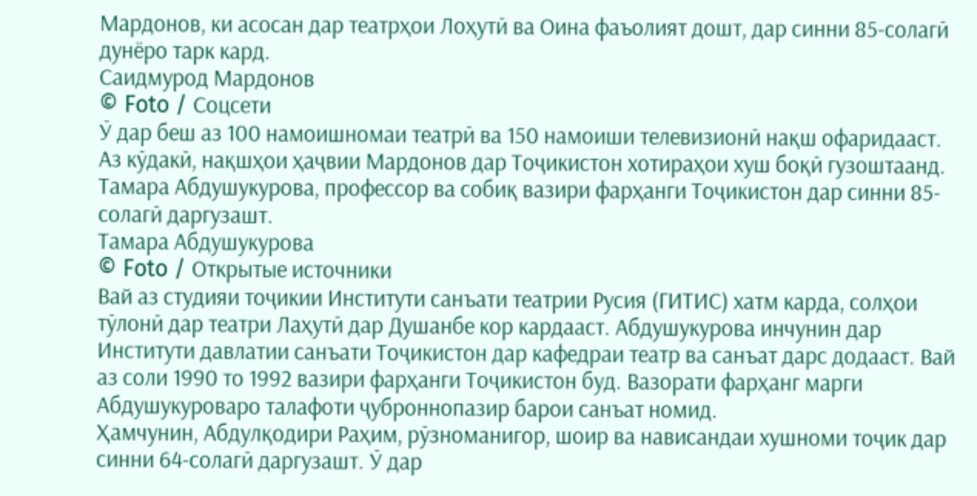Мардонов, ки асосан дар театрҳои Лоҳутӣ ва Оина фаъолият дошт, дар синни 85-солагӣ дунёро тарк кард.
Саидмурод Мардонов
© Foto / Соцсети
Ӯ дар беш аз 100 намоишномаи театрӣ ва 150 намоиши телевизионӣ нақш офаридааст. Аз кӯдакӣ, нақшҳои ҳаҷвии Мардонов дар Тоҷикистон хотираҳои хуш боқӣ гузоштаанд.
Тамара Абдушукурова, профессор ва собиқ вазири фарҳанги Тоҷикистон дар синни 85-солагӣ даргузашт.
Тамара Абдушукурова
© Foto / Открытые источники
Вай аз студияи тоҷикии Институти санъати театрии Русия (ГИТИС) хатм карда, солҳои тӯлонӣ дар театри Лаҳутӣ дар Душанбе кор кардааст. Абдушукурова инчунин дар Институти давлатии санъати Тоҷикистон дар кафедраи театр ва санъат дарс додааст. Вай аз соли 1990 то 1992 вазири фарҳанги Тоҷикистон буд. Вазорати фарҳанг марги Абдушукуроваро талафоти ҷуброннопазир барои санъат номид.
Ҳамчунин, Абдулқодири Раҳим, рӯзноманигор, шоир ва нависандаи хушноми тоҷик дар синни 64-солагӣ даргузашт. Ӯ дар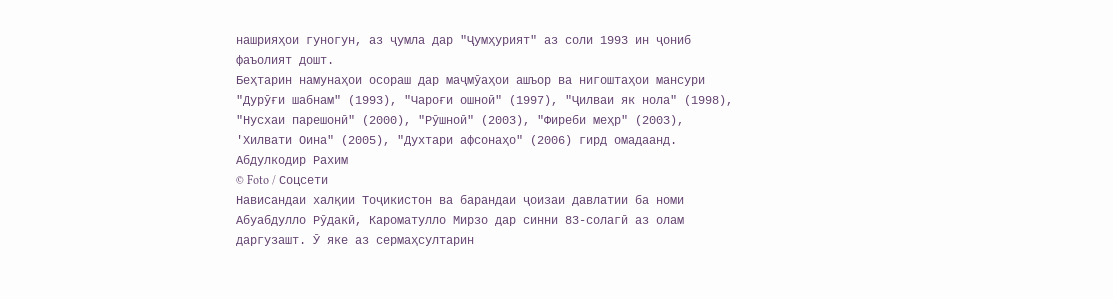нашрияҳои гуногун, аз ҷумла дар "Ҷумҳурият" аз соли 1993 ин ҷониб фаъолият дошт.
Беҳтарин намунаҳои осораш дар маҷмӯаҳои ашъор ва нигоштаҳои мансури "Дурӯғи шабнам" (1993), "Чароғи ошноӣ" (1997), "Ҷилваи як нола" (1998), "Нусхаи парешонӣ" (2000), "Рӯшноӣ" (2003), "Фиреби меҳр" (2003), 'Хилвати Оина" (2005), "Духтари афсонаҳо" (2006) гирд омадаанд.
Абдулкодир Рахим
© Foto / Соцсети
Нависандаи халқии Тоҷикистон ва барандаи ҷоизаи давлатии ба номи Абуабдулло Рӯдакӣ, Кароматулло Мирзо дар синни 83-солагӣ аз олам даргузашт. Ӯ яке аз сермаҳсултарин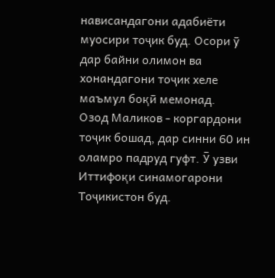нависандагони адабиёти муосири тоҷик буд. Осори ӯ дар байни олимон ва хонандагони тоҷик хеле маъмул боқӣ мемонад.
Озод Маликов - коргардони тоҷик бошад, дар синни 60 ин оламро падруд гуфт. Ӯ узви Иттифоқи синамогарони Тоҷикистон буд.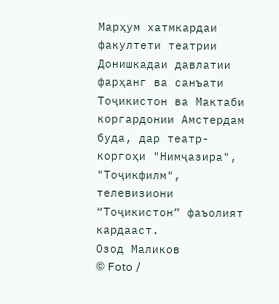Марҳум хатмкардаи факултети театрии Донишкадаи давлатии фарҳанг ва санъати Тоҷикистон ва Мактаби коргардонии Амстердам буда, дар театр- коргоҳи "Нимҷазира", "Тоҷикфилм", телевизиони “Тоҷикистон” фаъолият кардааст.
Озод Маликов
© Foto /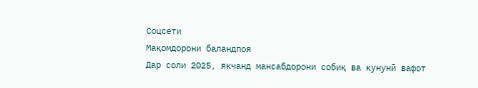Соцсети
Мақомдорони баландпоя
Дар соли 2025, якчанд мансабдорони собиқ ва кунунӣ вафот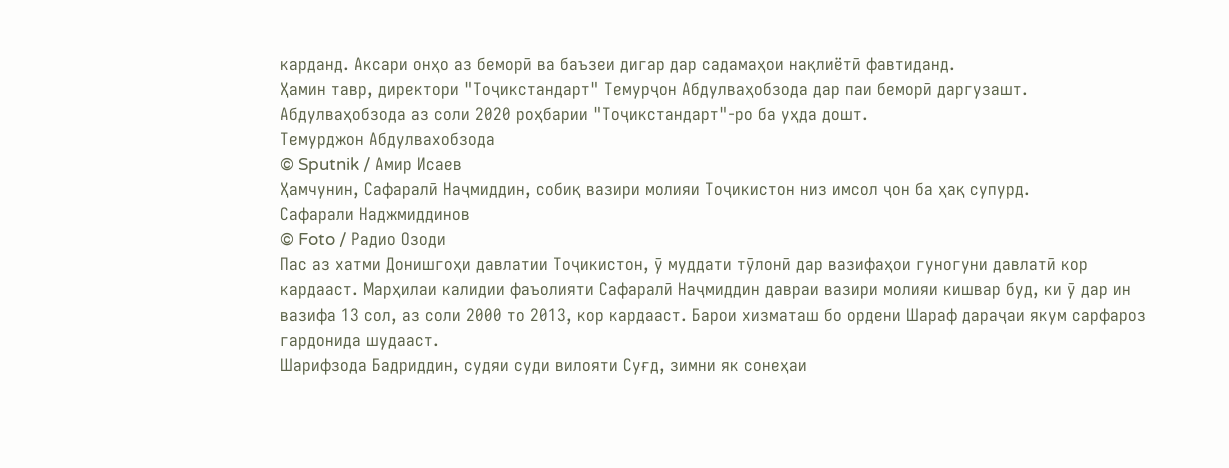карданд. Аксари онҳо аз беморӣ ва баъзеи дигар дар садамаҳои нақлиётӣ фавтиданд.
Ҳамин тавр, директори "Тоҷикстандарт" Темурҷон Абдулваҳобзода дар паи беморӣ даргузашт. Абдулваҳобзода аз соли 2020 роҳбарии "Тоҷикстандарт"-ро ба уҳда дошт.
Темурджон Абдулвахобзода
© Sputnik / Амир Исаев
Ҳамчунин, Сафаралӣ Наҷмиддин, собиқ вазири молияи Тоҷикистон низ имсол ҷон ба ҳақ супурд.
Сафарали Наджмиддинов
© Foto / Радио Озоди
Пас аз хатми Донишгоҳи давлатии Тоҷикистон, ӯ муддати тӯлонӣ дар вазифаҳои гуногуни давлатӣ кор кардааст. Марҳилаи калидии фаъолияти Сафаралӣ Наҷмиддин давраи вазири молияи кишвар буд, ки ӯ дар ин вазифа 13 сол, аз соли 2000 то 2013, кор кардааст. Барои хизматаш бо ордени Шараф дараҷаи якум сарфароз гардонида шудааст.
Шарифзода Бадриддин, судяи суди вилояти Суғд, зимни як сонеҳаи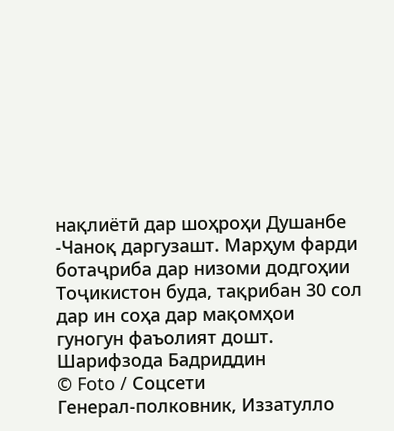нақлиётӣ дар шоҳроҳи Душанбе -Чаноқ даргузашт. Марҳум фарди ботаҷриба дар низоми додгоҳии Тоҷикистон буда, тақрибан 30 сол дар ин соҳа дар мақомҳои гуногун фаъолият дошт.
Шарифзода Бадриддин
© Foto / Соцсети
Генерал-полковник, Иззатулло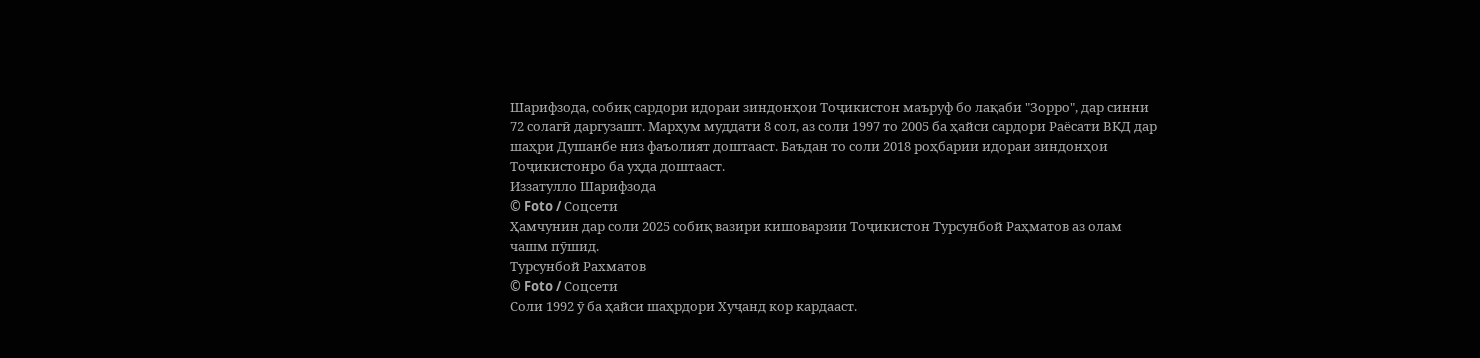Шарифзода, собиқ сардори идораи зиндонҳои Тоҷикистон маъруф бо лақаби "Зорро", дар синни 72 солагӣ даргузашт. Марҳум муддати 8 сол, аз соли 1997 то 2005 ба ҳайси сардори Раёсати ВКД дар шаҳри Душанбе низ фаъолият доштааст. Баъдан то соли 2018 роҳбарии идораи зиндонҳои Тоҷикистонро ба уҳда доштааст.
Иззатулло Шарифзода
© Foto / Соцсети
Ҳамчунин дар соли 2025 собиқ вазири кишоварзии Тоҷикистон Турсунбой Раҳматов аз олам чашм пӯшид.
Турсунбой Рахматов
© Foto / Соцсети
Соли 1992 ӯ ба ҳайси шаҳрдори Хуҷанд кор кардааст.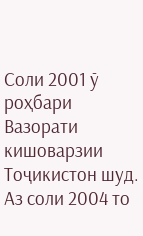Соли 2001 ӯ роҳбари Вазорати кишоварзии Тоҷикистон шуд. Аз соли 2004 то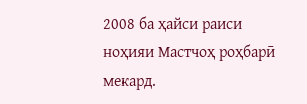2008 ба ҳайси раиси ноҳияи Мастчоҳ роҳбарӣ мекард.